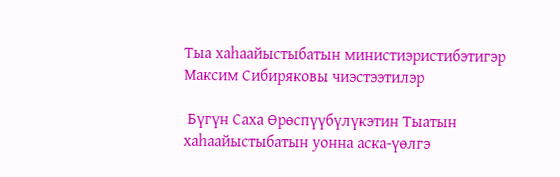Тыа хаһаайыстыбатын министиэристибэтигэр Максим Сибиряковы чиэстээтилэр

 Бүгүн Саха Өрөспүүбүлүкэтин Тыатын хаһаайыстыбатын уонна аска-үөлгэ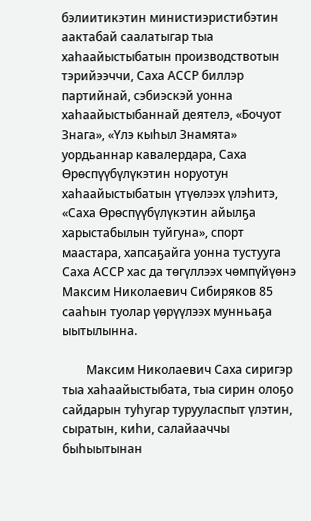бэлиитикэтин министиэристибэтин аактабай саалатыгар тыа хаһаайыстыбатын производствотын тэрийээччи, Саха АССР биллэр партийнай, сэбиэскэй уонна хаһаайыстыбаннай деятелэ, «Бочуот Знага», «Үлэ кыһыл Знамята» уордьаннар кавалердара, Саха Өрөспүүбүлүкэтин норуотун хаһаайыстыбатын үтүөлээх үлэһитэ, «Саха Өрөспүүбүлүкэтин айылҕа харыстабылын туйгуна», спорт маастара, хапсаҕайга уонна тустууга Саха АССР хас да төгүллээх чөмпүйүөнэ Максим Николаевич Сибиряков 85 сааһын туолар үөрүүлээх мунньаҕа ыытылынна.

        Максим Николаевич Саха сиригэр тыа хаһаайыстыбата, тыа сирин олоҕо сайдарын туһугар турууласпыт үлэтин, сыратын, киһи, салайааччы быһыытынан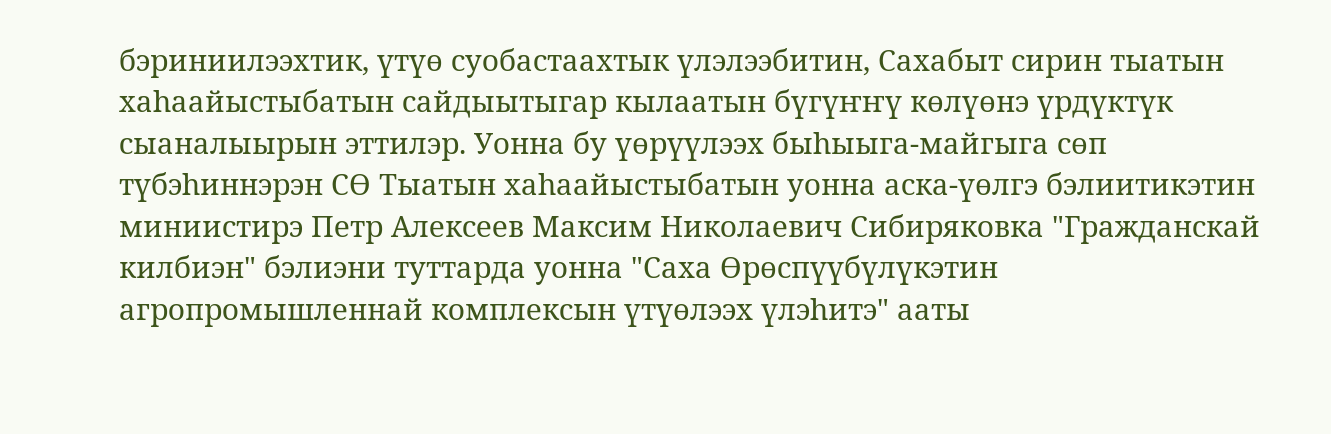бэриниилээхтик, үтүө суобастаахтык үлэлээбитин, Сахабыт сирин тыатын хаһаайыстыбатын сайдыытыгар кылаатын бүгүҥҥү көлүөнэ үрдүктүк сыаналыырын эттилэр. Уонна бу үөрүүлээх быһыыга-майгыга сөп түбэһиннэрэн СӨ Тыатын хаһаайыстыбатын уонна аска-үөлгэ бэлиитикэтин миниистирэ Петр Алексеев Максим Николаевич Сибиряковка "Гражданскай килбиэн" бэлиэни туттарда уонна "Саха Өрөспүүбүлүкэтин  агропромышленнай комплексын үтүөлээх үлэһитэ" ааты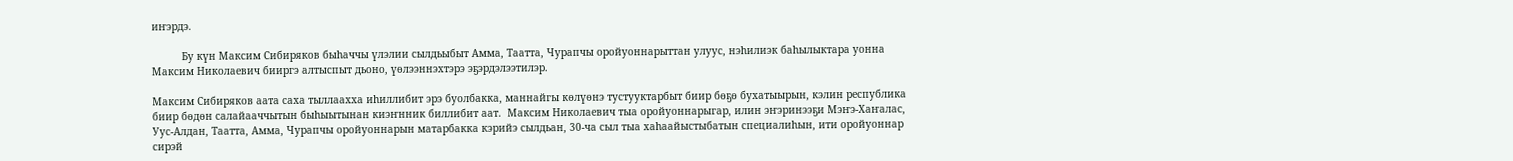иҥэрдэ.

          Бу күн Максим Сибиряков быһаччы үлэлии сылдьыбыт Амма, Таатта, Чурапчы оройуоннарыттан улуус, нэһилиэк баһылыктара уонна Максим Николаевич бииргэ алтыспыт дьоно, үөлээннэхтэрэ эҕэрдэлээтилэр.

Максим Сибиряков аата саха тыллаахха иһиллибит эрэ буолбакка, маннайгы көлүөнэ тустууктарбыт биир бөҕө бухатыырын, кэлин республика биир бөдөн салайааччытын быһыытынан киэҥнник биллибит аат.  Максим Николаевич тыа оройуоннарыгар, илин эҥэринээҕи Мэҥэ-Хаҥалас, Уус-Алдан, Таатта, Амма, Чурапчы оройуоннарын матарбакка кэрийэ сылдьан, 30-ча сыл тыа хаһаайыстыбатын специалиһын, ити оройуоннар сирэй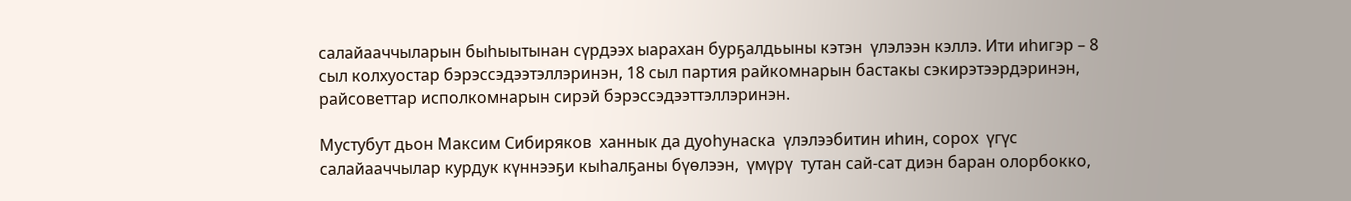салайааччыларын быһыытынан сүрдээх ыарахан бурҕалдьыны кэтэн  үлэлээн кэллэ. Ити иһигэр – 8 сыл колхуостар бэрэссэдээтэллэринэн, 18 сыл партия райкомнарын бастакы сэкирэтээрдэринэн, райсоветтар исполкомнарын сирэй бэрэссэдээттэллэринэн.

Мустубут дьон Максим Сибиряков  ханнык да дуоһунаска  үлэлээбитин иһин, сорох  үгүс салайааччылар курдук күннээҕи кыһалҕаны бүөлээн,  үмүрү  тутан сай-сат диэн баран олорбокко,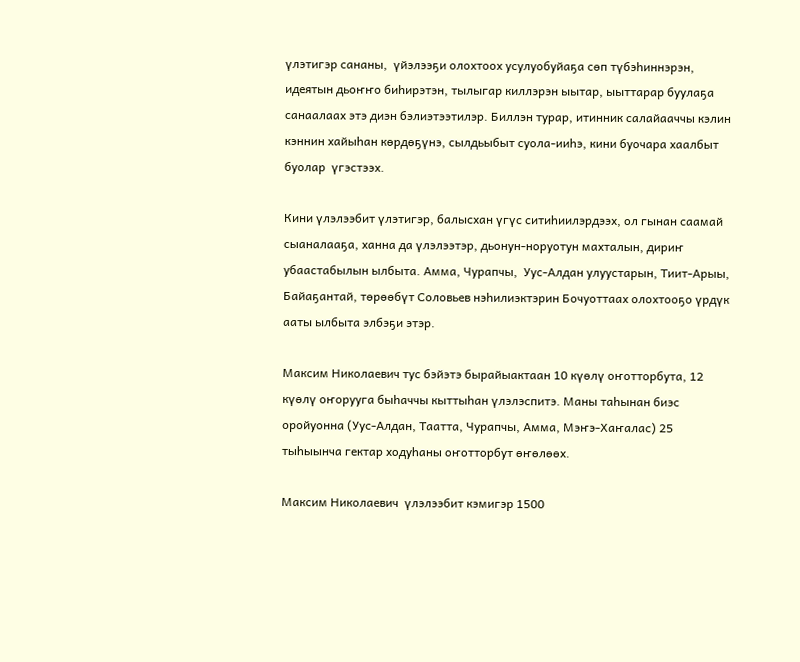үлэтигэр сананы,  үйэлээҕи олохтоох усулуобуйаҕа сөп түбэһиннэрэн, идеятын дьоҥҥо биһирэтэн, тылыгар киллэрэн ыытар, ыыттарар буулаҕа санаалаах этэ диэн бэлиэтээтилэр. Биллэн турар, итинник салайааччы кэлин кэннин хайыһан көрдөҕүнэ, сылдьыбыт суола-ииһэ, кини буочара хаалбыт буолар  үгэстээх.

Кини үлэлээбит үлэтигэр, балысхан үгүс ситиһиилэрдээх, ол гынан саамай сыаналааҕа, ханна да үлэлээтэр, дьонун-норуотун махталын, дириҥ убаастабылын ылбыта. Амма, Чурапчы,  Уус-Алдан улуустарын, Тиит-Арыы, Байаҕантай, төрөөбүт Соловьев нэһилиэктэрин Бочуоттаах олохтооҕо үрдүк ааты ылбыта элбэҕи этэр.

Максим Николаевич тус бэйэтэ бырайыактаан 10 күөлү оҥотторбута, 12 күөлү оҥорууга быһаччы кыттыһан үлэлэспитэ. Маны таһынан биэс оройуонна (Уус-Алдан, Таатта, Чурапчы, Амма, Мэҥэ-Хаҥалас) 25 тыһыынча гектар ходуһаны оҥотторбут өҥөлөөх.

Максим Николаевич  үлэлээбит кэмигэр 1500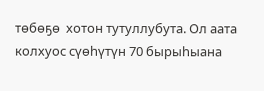төбөҕө  хотон тутуллубута. Ол аата колхуос сүөһүтүн 70 бырыһыана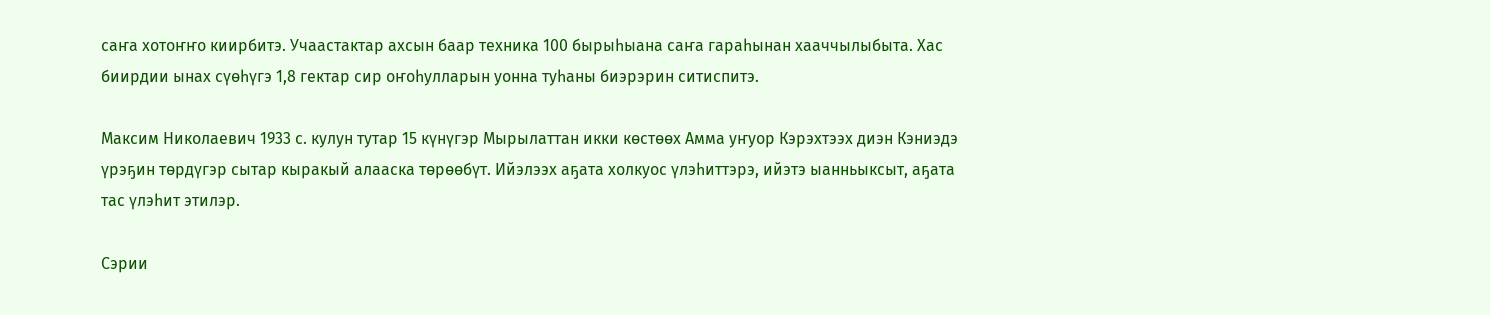саҥа хотоҥҥо киирбитэ. Учаастактар ахсын баар техника 100 бырыһыана саҥа гараһынан хааччылыбыта. Хас биирдии ынах сүөһүгэ 1,8 гектар сир оҥоһулларын уонна туһаны биэрэрин ситиспитэ.

Максим Николаевич 1933 с. кулун тутар 15 күнүгэр Мырылаттан икки көстөөх Амма уҥуор Кэрэхтээх диэн Кэниэдэ үрэҕин төрдүгэр сытар кыракый алааска төрөөбүт. Ийэлээх аҕата холкуос үлэһиттэрэ, ийэтэ ыанньыксыт, аҕата тас үлэһит этилэр.

Сэрии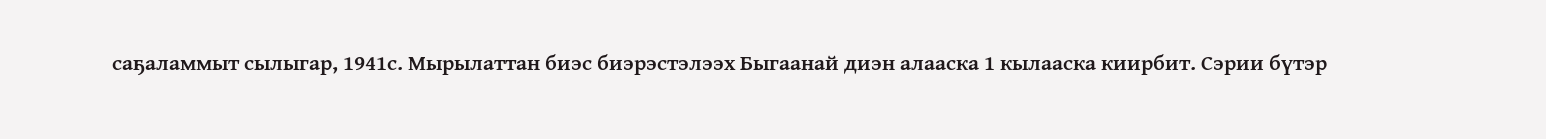саҕаламмыт сылыгар, 1941с. Мырылаттан биэс биэрэстэлээх Быгаанай диэн алааска 1 кылааска киирбит. Сэрии бүтэр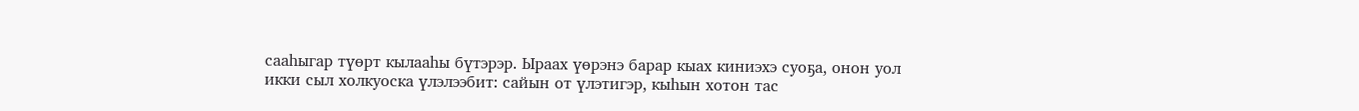сааһыгар түөрт кылааһы бүтэрэр. Ыраах үөрэнэ барар кыах киниэхэ суоҕа, онон уол икки сыл холкуоска үлэлээбит: сайын от үлэтигэр, кыһын хотон тас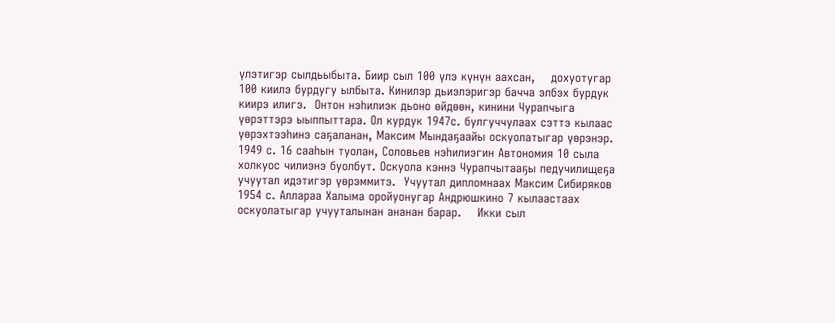үлэтигэр сылдьыбыта. Биир сыл 100 үлэ күнүн аахсан,    дохуотугар 100 киилэ бурдугу ылбыта. Кинилэр дьиэлэригэр бачча элбэх бурдук киирэ илигэ.  Онтон нэһилиэк дьоно өйдөөн, кинини Чурапчыга үөрэттэрэ ыыппыттара. Ол курдук 1947с. булгуччулаах сэттэ кылаас үөрэхтээһинэ саҕаланан, Максим Мындаҕаайы оскуолатыгар үөрэнэр. 1949 с. 16 сааһын туолан, Соловьев нэһилиэгин Автономия 10 сыла холкуос чилиэнэ буолбут. Оскуола кэннэ Чурапчытааҕы педучилищеҕа учуутал идэтигэр үөрэммитэ.  Учуутал дипломнаах Максим Сибиряков 1954 с. Аллараа Халыма оройуонугар Андрюшкино 7 кылаастаах оскуолатыгар учууталынан ананан барар.    Икки сыл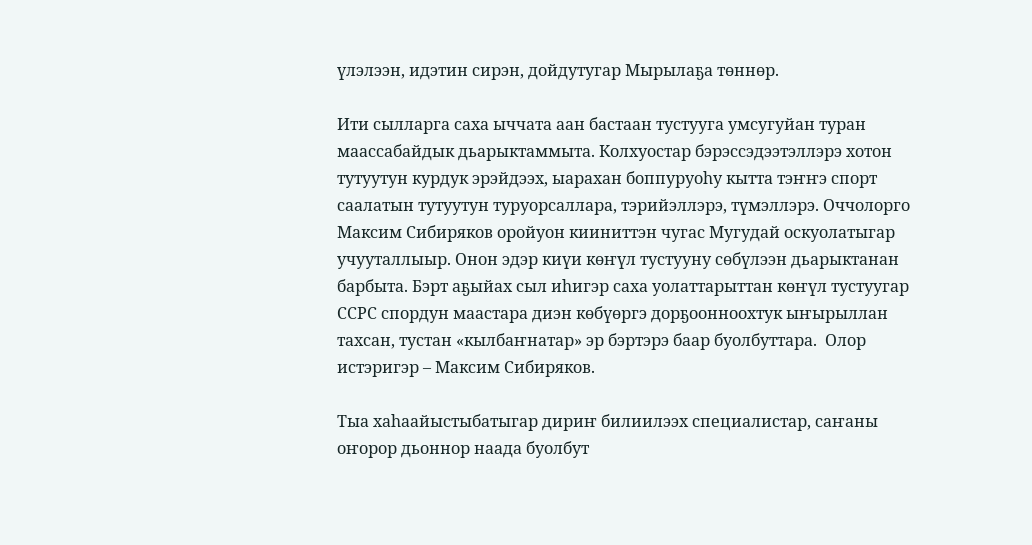үлэлээн, идэтин сирэн, дойдутугар Мырылаҕа төннөр.

Ити сылларга саха ыччата аан бастаан тустууга умсугуйан туран маассабайдык дьарыктаммыта. Колхуостар бэрэссэдээтэллэрэ хотон тутуутун курдук эрэйдээх, ыарахан боппуруоһу кытта тэҥҥэ спорт саалатын тутуутун туруорсаллара, тэрийэллэрэ, түмэллэрэ. Оччолорго Максим Сибиряков оройуон кииниттэн чугас Мугудай оскуолатыгар учууталлыыр. Онон эдэр киүи көҥүл тустууну сөбүлээн дьарыктанан барбыта. Бэрт аҕыйах сыл иһигэр саха уолаттарыттан көҥүл тустуугар ССРС спордун маастара диэн көбүөргэ дорҕоонноохтук ыҥырыллан тахсан, тустан «кылбаҥнатар» эр бэртэрэ баар буолбуттара.  Олор истэригэр – Максим Сибиряков.

Тыа хаһаайыстыбатыгар дириҥ билиилээх специалистар, саҥаны оҥорор дьоннор наада буолбут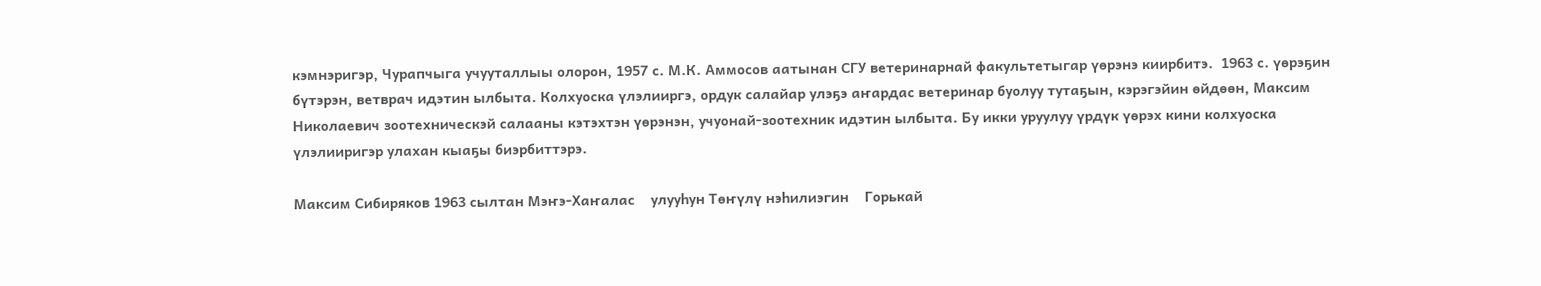кэмнэригэр, Чурапчыга учууталлыы олорон, 1957 с. М.К. Аммосов аатынан СГУ ветеринарнай факультетыгар үөрэнэ киирбитэ.  1963 с. үөрэҕин бүтэрэн, ветврач идэтин ылбыта. Колхуоска үлэлииргэ, ордук салайар улэҕэ аҥардас ветеринар буолуу тутаҕын, кэрэгэйин өйдөөн, Максим Николаевич зоотехническэй салааны кэтэхтэн үөрэнэн, учуонай-зоотехник идэтин ылбыта. Бу икки уруулуу үрдүк үөрэх кини колхуоска үлэлииригэр улахан кыаҕы биэрбиттэрэ.

Максим Сибиряков 1963 сылтан Мэҥэ-Хаҥалас    улууһун Төҥүлү нэһилиэгин    Горькай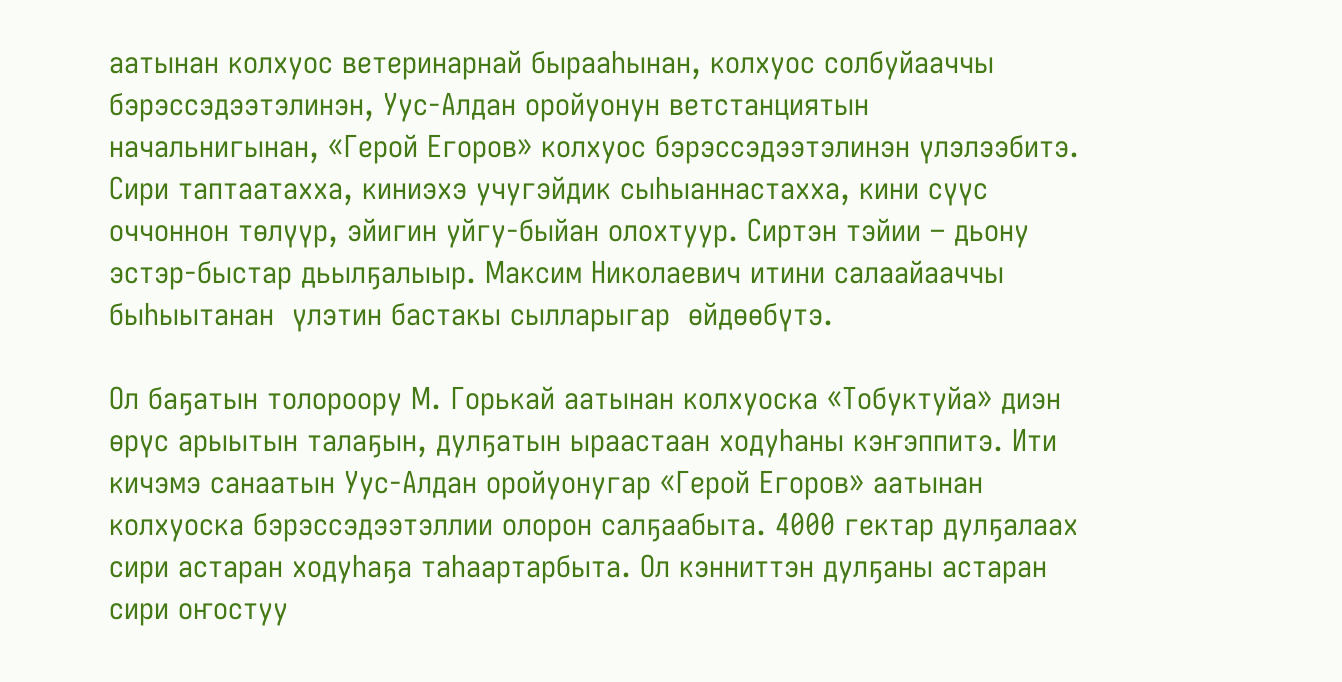аатынан колхуос ветеринарнай бырааһынан, колхуос солбуйааччы бэрэссэдээтэлинэн, Уус-Алдан оройуонун ветстанциятын начальнигынан, «Герой Егоров» колхуос бэрэссэдээтэлинэн үлэлээбитэ.  Сири таптаатахха, киниэхэ учугэйдик сыһыаннастахха, кини сүүс оччоннон төлүүр, эйигин уйгу-быйан олохтуур. Сиртэн тэйии – дьону эстэр-быстар дьылҕалыыр. Максим Николаевич итини салаайааччы быһыытанан  үлэтин бастакы сылларыгар  өйдөөбүтэ.

Ол баҕатын толороору М. Горькай аатынан колхуоска «Тобуктуйа» диэн  өрүс арыытын талаҕын, дулҕатын ыраастаан ходуһаны кэҥэппитэ. Ити кичэмэ санаатын Уус-Алдан оройуонугар «Герой Егоров» аатынан колхуоска бэрэссэдээтэллии олорон салҕаабыта. 4000 гектар дулҕалаах сири астаран ходуһаҕа таһаартарбыта. Ол кэнниттэн дулҕаны астаран сири оҥостуу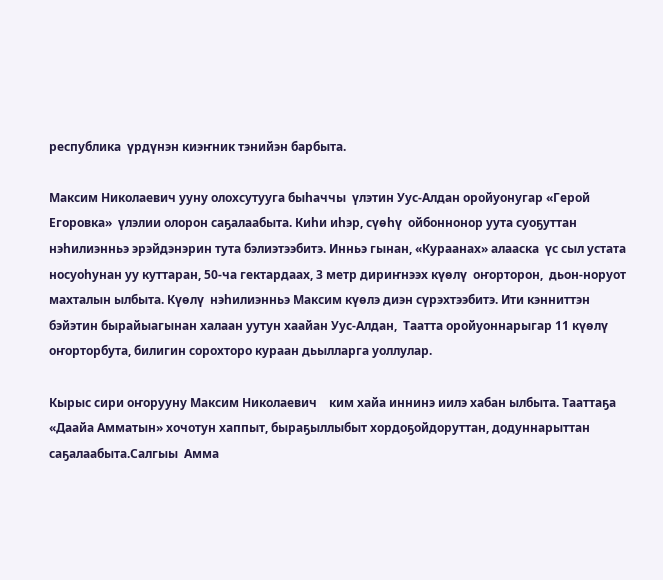республика  үрдүнэн киэҥник тэнийэн барбыта.

Максим Николаевич ууну олохсутууга быһаччы  үлэтин Уус-Алдан оройуонугар «Герой Егоровка»  үлэлии олорон саҕалаабыта. Киһи иһэр, сүөһү  ойбоннонор уута суоҕуттан нэһилиэнньэ эрэйдэнэрин тута бэлиэтээбитэ. Инньэ гынан, «Кураанах» алааска  үс сыл устата носуоһунан уу куттаран, 50-ча гектардаах, 3 метр дириҥнээх күөлү  оҥорторон,  дьон-норуот махталын ылбыта. Күөлү  нэһилиэнньэ Максим күөлэ диэн сүрэхтээбитэ. Ити кэнниттэн бэйэтин бырайыагынан халаан уутун хаайан Уус-Алдан,  Таатта оройуоннарыгар 11 күөлү  оҥорторбута, билигин сорохторо кураан дьылларга уоллулар.

Кырыс сири оҥорууну Максим Николаевич    ким хайа иннинэ иилэ хабан ылбыта. Тааттаҕа «Даайа Амматын» хочотун хаппыт, быраҕыллыбыт хордоҕойдоруттан, додуннарыттан саҕалаабыта.Салгыы  Амма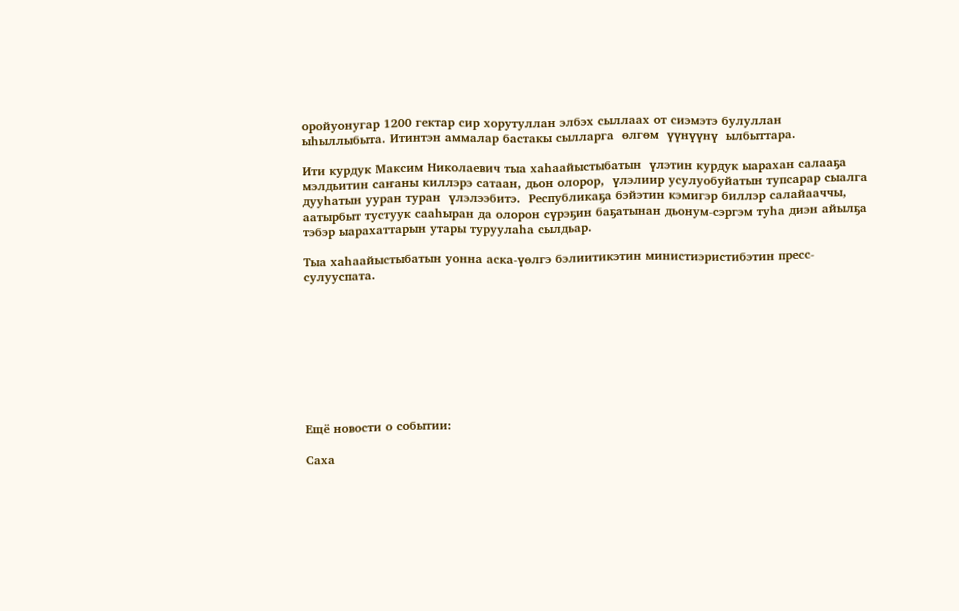оройуонугар 1200 гектар сир хорутуллан элбэх сыллаах от сиэмэтэ булуллан ыһыллыбыта. Итинтэн аммалар бастакы сылларга  өлгөм  үүнүүнү  ылбыттара.

Ити курдук Максим Николаевич тыа хаһаайыстыбатын  үлэтин курдук ыарахан салааҕа мэлдьитин саҥаны киллэрэ сатаан, дьон олорор,  үлэлиир усулуобуйатын тупсарар сыалга дууһатын ууран туран  үлэлээбитэ.  Республикаҕа бэйэтин кэмигэр биллэр салайааччы, аатырбыт тустуук сааһыран да олорон сүрэҕин баҕатынан дьонум-сэргэм туһа диэн айылҕа тэбэр ыарахаттарын утары туруулаһа сылдьар.

Тыа хаһаайыстыбатын уонна аска-үөлгэ бэлиитикэтин министиэристибэтин пресс-сулууспата.









Ещё новости о событии:

Саха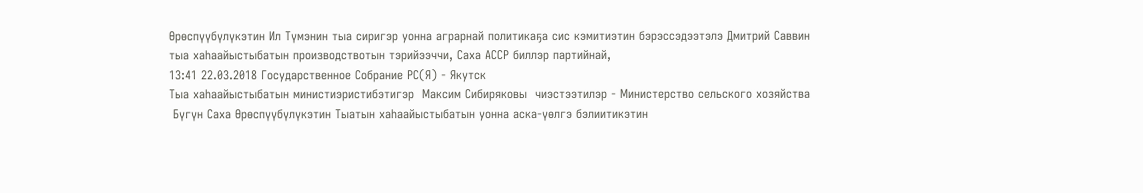Өрөспүүбүлүкэтин Ил Түмэнин тыа сиригэр уонна аграрнай политикаҕа сис кэмитиэтин бэрэссэдээтэлэ Дмитрий Саввин тыа хаһаайыстыбатын производствотын тэрийээччи, Саха АССР биллэр партийнай,
13:41 22.03.2018 Государственное Собрание РС(Я) - Якутск
Тыа хаһаайыстыбатын министиэристибэтигэр  Максим Сибиряковы  чиэстээтилэр - Министерство сельского хозяйства
 Бүгүн Саха Өрөспүүбүлүкэтин Тыатын хаһаайыстыбатын уонна аска-үөлгэ бэлиитикэтин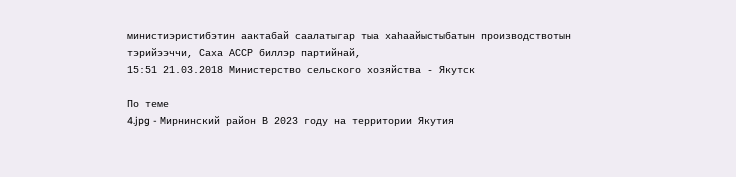министиэристибэтин аактабай саалатыгар тыа хаһаайыстыбатын производствотын тэрийээччи, Саха АССР биллэр партийнай,
15:51 21.03.2018 Министерство сельского хозяйства - Якутск

По теме
4.jpg - Мирнинский район В 2023 году на территории Якутия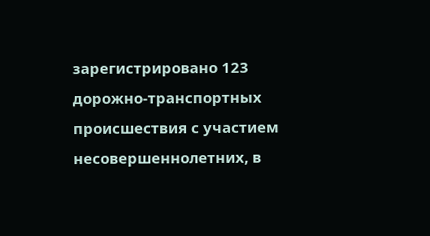зарегистрировано 123 дорожно-транспортных происшествия с участием несовершеннолетних, в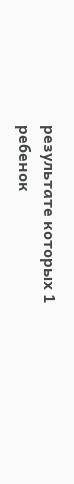результате которых 1 ребенок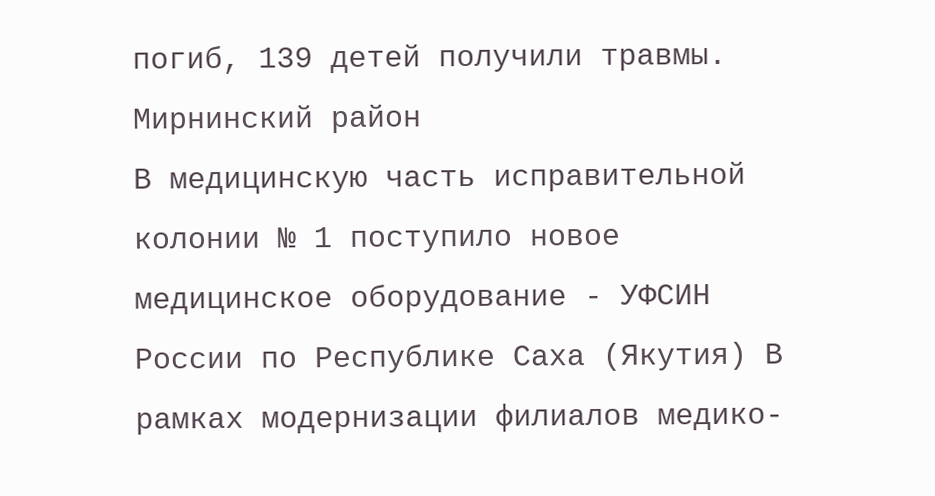погиб, 139 детей получили травмы.
Мирнинский район
В медицинскую часть исправительной колонии № 1 поступило новое медицинское оборудование - УФСИН России по Республике Саха (Якутия) В рамках модернизации филиалов медико-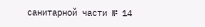санитарной части № 14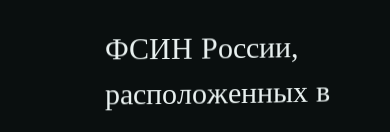ФСИН России, расположенных в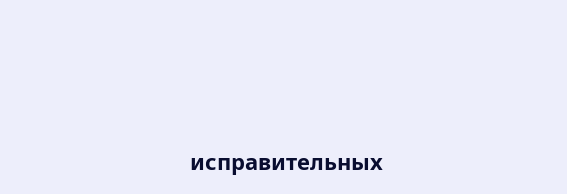исправительных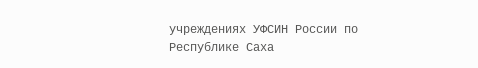учреждениях УФСИН России по Республике Саха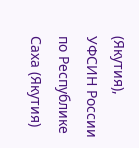(Якутия),
УФСИН России по Республике Саха (Якутия)